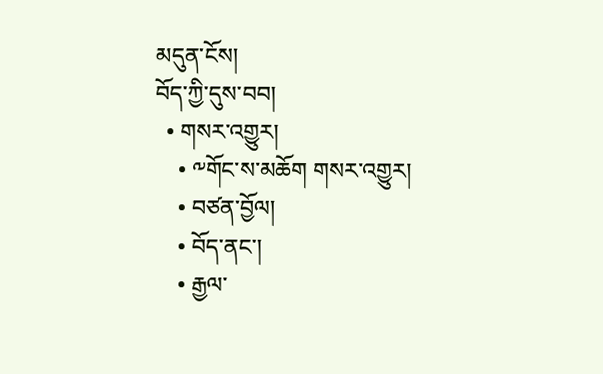མདུན་ངོས།
བོད་ཀྱི་དུས་བབ།
  • གསར་འགྱུར།
    • ༸གོང་ས་མཆོག གསར་འགྱུར།
    • བཙན་བྱོལ།
    • བོད་ནང་།
    • རྒྱལ་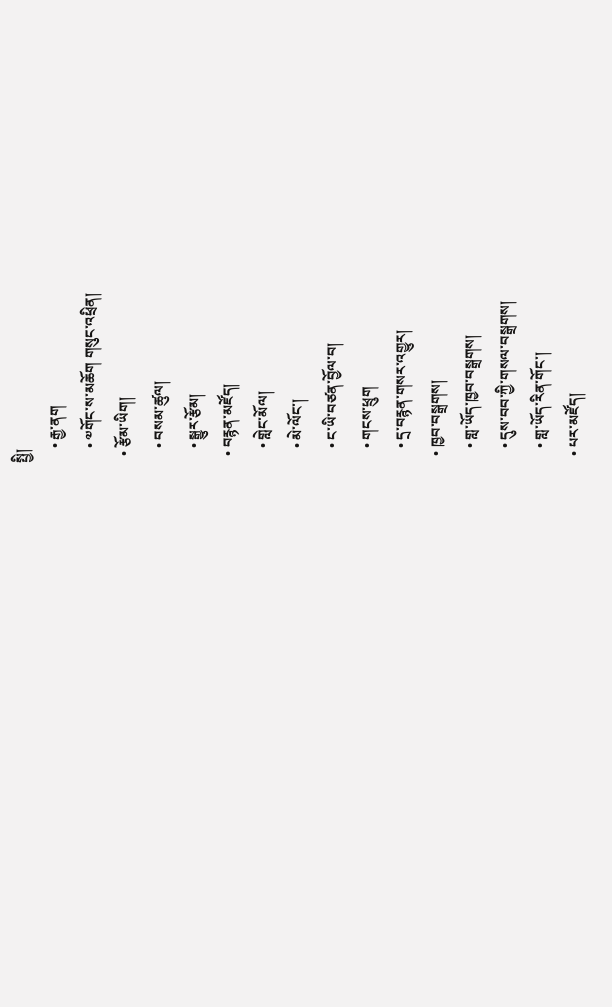སྤྱི།
    • རྒྱ་ནག
    • ༧གོང་ས་མཆོག གསུང་འཕྲིན།
  • རྩོམ་ཡིག།
    • བསམ་ཚུལ།
    • སྒྱུར་རྩོམ།
  • བརྙན་མཛོད།
    • གླེང་མོལ།
    • མེ་ལོང་།
    • ང་ཡི་བཙན་བྱོལ་བ།
    • གངས་ཕྲུག
    • དྲ་བརྙན་གསར་འགྱུར།
  • ཁྱབ་བསྒྲགས།
    • གླ་ཡོད་ཁྱབ་བསྒྲགས།
    • དུས་བབ་ཀྱི་གསལ་བསྒྲགས།
    • གླ་ཡོད་རིན་གོང་།
  • པར་མཛོད།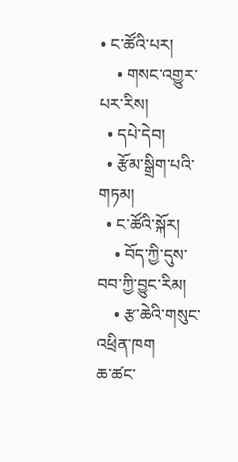• ང་ཚོའི་པར།
    • གསང་འགྱུར་པར་རིས།
  • དཔེ་དེབ།
  • རྩོམ་སྒྲིག་པའི་གཏམ།
  • ང་ཚོའི་སྐོར།
    • བོད་ཀྱི་དུས་བབ་ཀྱི་བྱུང་རིམ།
    • རྩ་ཆེའི་གསུང་འཕྲིན་ཁག
ཆ་ཚང་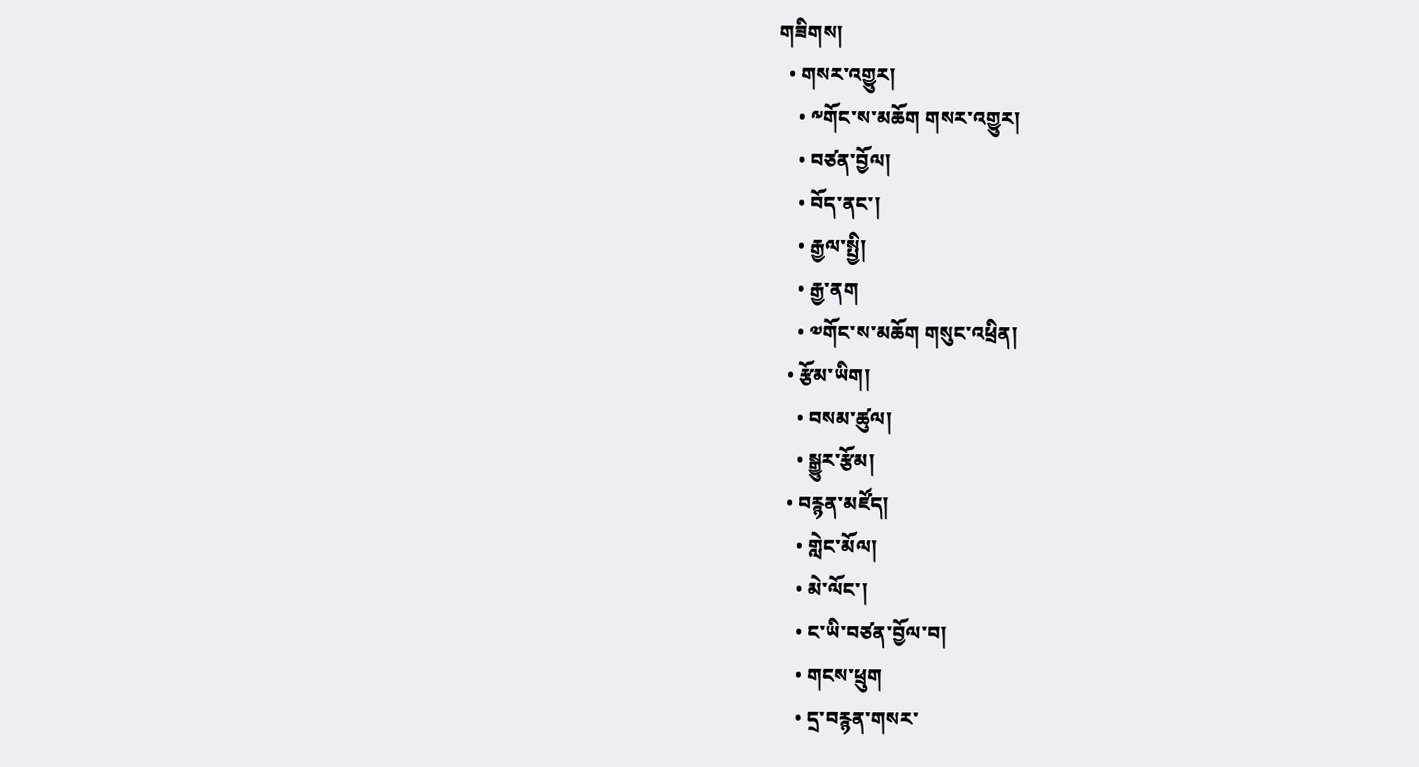གཟིགས།
  • གསར་འགྱུར།
    • ༸གོང་ས་མཆོག གསར་འགྱུར།
    • བཙན་བྱོལ།
    • བོད་ནང་།
    • རྒྱལ་སྤྱི།
    • རྒྱ་ནག
    • ༧གོང་ས་མཆོག གསུང་འཕྲིན།
  • རྩོམ་ཡིག།
    • བསམ་ཚུལ།
    • སྒྱུར་རྩོམ།
  • བརྙན་མཛོད།
    • གླེང་མོལ།
    • མེ་ལོང་།
    • ང་ཡི་བཙན་བྱོལ་བ།
    • གངས་ཕྲུག
    • དྲ་བརྙན་གསར་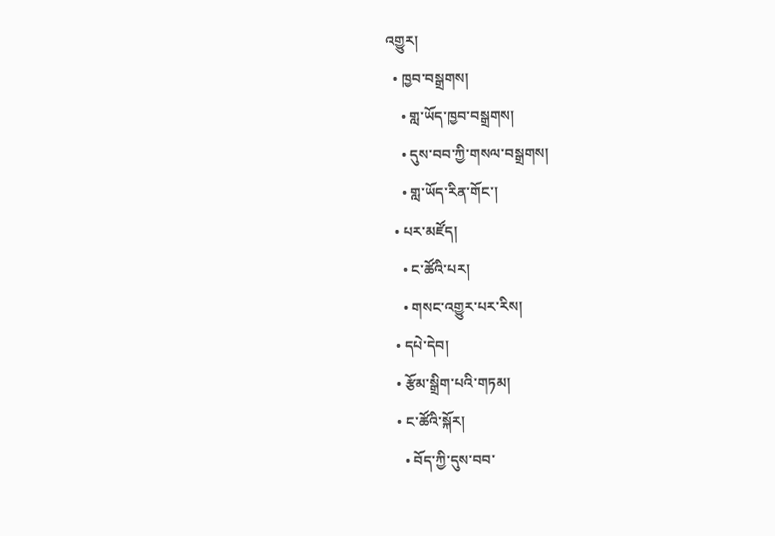འགྱུར།
  • ཁྱབ་བསྒྲགས།
    • གླ་ཡོད་ཁྱབ་བསྒྲགས།
    • དུས་བབ་ཀྱི་གསལ་བསྒྲགས།
    • གླ་ཡོད་རིན་གོང་།
  • པར་མཛོད།
    • ང་ཚོའི་པར།
    • གསང་འགྱུར་པར་རིས།
  • དཔེ་དེབ།
  • རྩོམ་སྒྲིག་པའི་གཏམ།
  • ང་ཚོའི་སྐོར།
    • བོད་ཀྱི་དུས་བབ་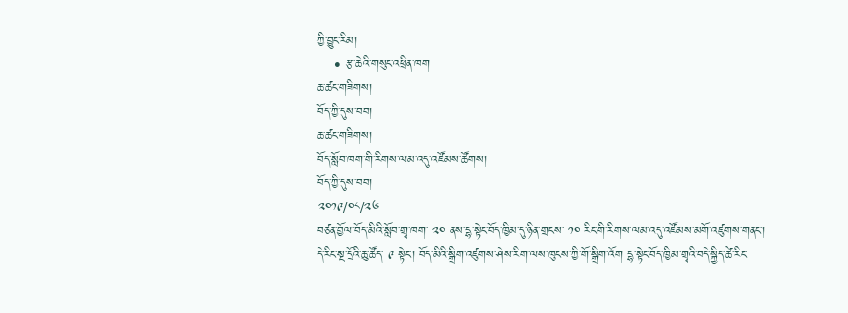ཀྱི་བྱུང་རིམ།
    • རྩ་ཆེའི་གསུང་འཕྲིན་ཁག
ཆ་ཚང་གཟིགས།
བོད་ཀྱི་དུས་བབ།
ཆ་ཚང་གཟིགས།
བོད་སློབ་ཁག་གི་རིགས་ལམ་འདུ་འཛོམས་ཚོགས།
བོད་ཀྱི་དུས་བབ།
༢༠༡༩/༠༨/༢༦
བཙན་བྱོལ་བོད་མིའི་སློབ་གྲྭ་ཁག་ ༢༠ ནས་དྷ་སྟེང་བོད་ཁྱིམ་དུ་ཉིན་གྲངས་ ༡༠ རིང་གི་རིགས་ལམ་འདུ་འཛོམས་མགོ་འཛུགས་གནང་།
དེ་རིང་སྔ་དྲོའི་ཆུ་ཚོད་ ༩ སྟེང་། བོད་མིའི་སྒྲིག་འཛུགས་ཤེས་རིག་ལས་ཁུངས་ཀྱི་གོ་སྒྲིག་འོག དྷ་སྟེང་བོད་ཁྱིམ་གྲྭའི་བདེ་སྐྱིད་ཚེ་རིང་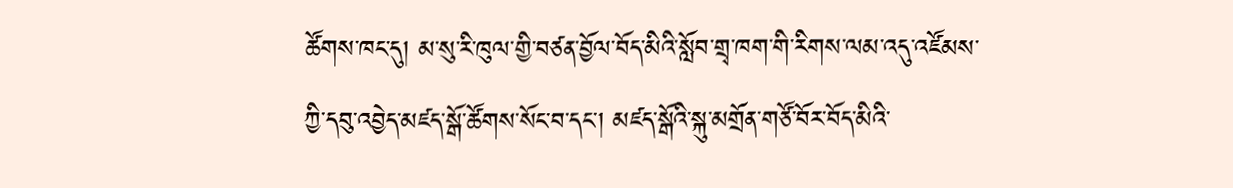ཚོགས་ཁང་དུ། མ་སུ་རི་ཁུལ་གྱི་བཙན་བྱོལ་བོད་མིའི་སློབ་གྲྭ་ཁག་གི་རིགས་ལམ་འདུ་འཛོམས་ཀྱི་དབུ་འབྱེད་མཛད་སྒོ་ཚོགས་སོང་བ་དང་། མཛད་སྒོའི་སྐུ་མགྲོན་གཙོ་བོར་བོད་མིའི་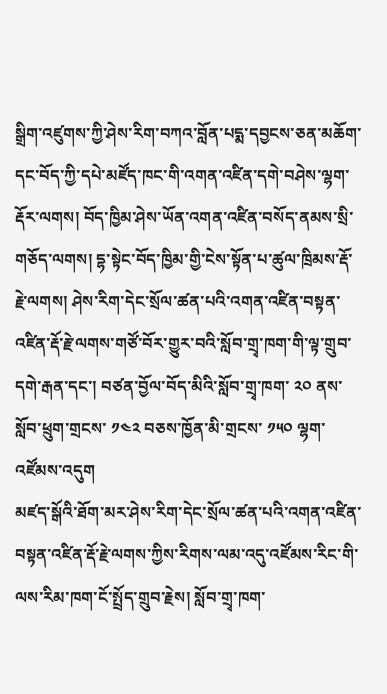སྒྲིག་འཛུགས་ཀྱི་ཤེས་རིག་བཀའ་བློན་པདྨ་དབྱངས་ཅན་མཆོག་དང་བོད་ཀྱི་དཔེ་མཛོད་ཁང་གི་འགན་འཛིན་དགེ་བཤེས་ལྷག་རྡོར་ལགས། བོད་ཁྱིམ་ཤེས་ཡོན་འགན་འཛིན་བསོད་ནམས་སྲི་གཅོད་ལགས། དྷ་སྟེང་བོད་ཁྱིམ་གྱི་ངེས་སྟོན་པ་ཚུལ་ཁྲིམས་རྡོ་རྗེ་ལགས། ཤེས་རིག་དེང་སྲོལ་ཚན་པའི་འགན་འཛིན་བསྟན་འཛིན་རྡོ་རྗེ་ལགས་གཙོ་བོར་གྱུར་བའི་སློབ་གྲྭ་ཁག་གི་ལྟ་གྲུབ་དགེ་རྒན་དང་། བཙན་བྱོལ་བོད་མིའི་སློབ་གྲྭ་ཁག་ ༢༠ ནས་སློབ་ཕྲུག་གྲངས་ ༡༤༢ བཅས་ཁྱོན་མི་གྲངས་ ༡༥༠ ལྷག་འཛོམས་འདུག
མཛད་སྒོའི་ཐོག་མར་ཤེས་རིག་དེང་སྲོལ་ཚན་པའི་འགན་འཛིན་བསྟན་འཛིན་རྡོ་རྗེ་ལགས་ཀྱིས་རིགས་ལམ་འདུ་འཛོམས་རིང་གི་ལས་རིམ་ཁག་ངོ་སྤྲོད་གྲུབ་རྗེས། སློབ་གྲྭ་ཁག་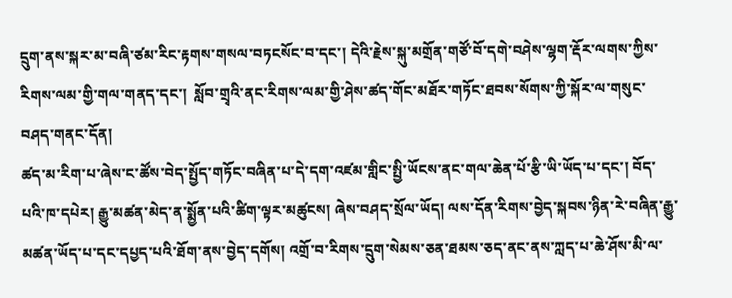དྲུག་ནས་སྐར་མ་བཞི་ཙམ་རིང་རྟགས་གསལ་བཏངསོང་བ་དང་། དེའི་རྗེས་སྐུ་མགྲོན་གཙོ་བོ་དགེ་བཤེས་ལྷག་རྡོར་ལགས་ཀྱིས་རིགས་ལམ་གྱི་གལ་གནད་དང་།  སློབ་གྲྭའི་ནང་རིགས་ལམ་གྱི་ཤེས་ཚད་གོང་མཐོར་གཏོང་ཐབས་སོགས་ཀྱི་སྐོར་ལ་གསུང་བཤད་གནང་དོན།
ཚད་མ་རིག་པ་ཞེས་ང་ཚོས་བེད་སྤྱོད་གཏོང་བཞིན་པ་དེ་དག་འཛམ་གླིང་སྤྱི་ཡོངས་ནང་གལ་ཆེན་པོ་རྩི་ཡི་ཡོད་པ་དང་། བོད་པའི་ཁ་དཔེར། རྒྱུ་མཚན་མེད་ན་སྨྱོན་པའི་ཚིག་ལྟར་མཚུངས། ཞེས་བཤད་སྲོལ་ཡོད། ལས་དོན་རིགས་བྱེད་སྐབས་ཉིན་རེ་བཞིན་རྒྱུ་མཚན་ཡོད་པ་དང་དཔྱད་པའི་ཐོག་ནས་བྱེད་དགོས། འགྲོ་བ་རིགས་དྲུག་སེམས་ཅན་ཐམས་ཅད་ནང་ནས་ཀླད་པ་ཆེ་ཤོས་མི་ལ་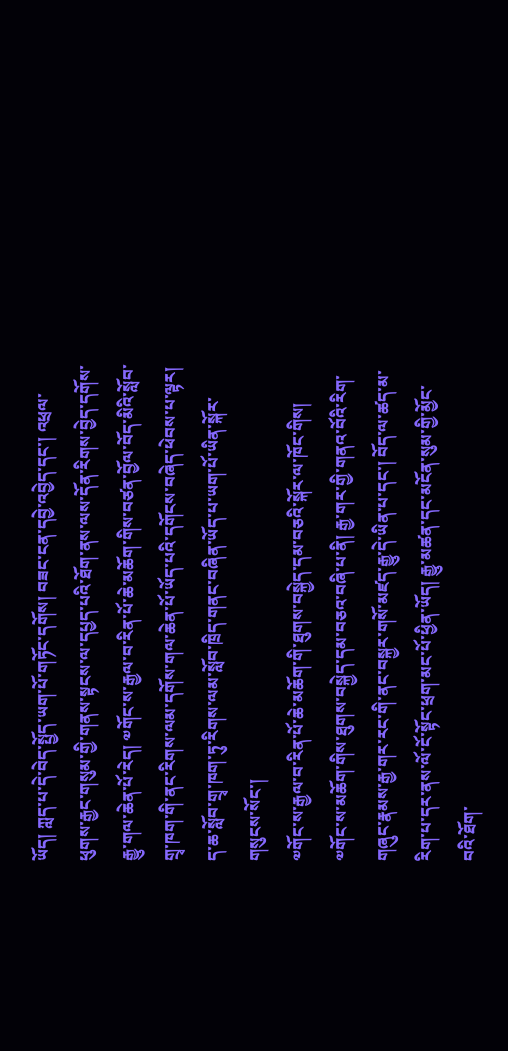ཡོད། ཀླད་པ་དེ་བེད་སྤྱོད་ཡག་པོ་གཏོང་དགོས། བཟང་ངན་དབྱེ་འབྱེད་དང་། འཕྲལ་ཕུགས་རྒྱང་གསུམ་གྱི་གནས་སྟངས་ལ་དཔྱད་པའི་ཐོག་ནས་ལས་དོན་རིགས་བྱེད་དགོས་རྒྱུ་གལ་ཆེན་པོ་རེད། ༧གོང་ས་རྒྱལ་བ་རིན་པོ་ཆེ་མཆོག་གིས་བཙན་བྱོལ་བོད་མིའི་སློབ་གྲྭ་ཁག་གི་ནང་རིགས་ལམ་དགོས་གལ་ཆེན་པོ་ཡོད་པའི་དགོངས་བཞེད་ཕེབས་པ་ལྟར། ད་ཆ་སློབ་གྲྭ་ཁག་ཏུ་རིགས་ལམ་སློབ་ཁྲིད་གནང་བཞིན་ཡོད་པ་ཡག་པོ་ཡིན་སྐོར་གསུངས་སོང་།
༧གོང་ས་རྒྱལ་བ་རིན་པོ་ཆེ་མཆོག་གི་ཐུགས་བསྐྱེད་དམ་བཅའི་སྐོར་ལ་ཁོང་གིས། ༧གོང་ས་མཆོག་གིས་ཐུགས་བསྐྱེད་དམ་བཅའ་བཞི་པ་ནི། རྒྱ་གར་གྱི་གནའ་བོའི་རིག་གཞུང་རྣམས་རྒྱ་གར་རང་གི་ནང་བསྐྱར་གསོ་མཛད་རྒྱུ་དེ་ཡིན་པ་དང་། བོད་ལ་ཚད་མ་རིག་པ་དར་ནས་ལོ་ངོ་སྟོང་ཕྲག་མང་པོ་ཕྱིན་ཡོད། རྒྱུ་མཚན་དང་མངོན་སུམ་གྱི་མྱོང་བའི་ཐོག་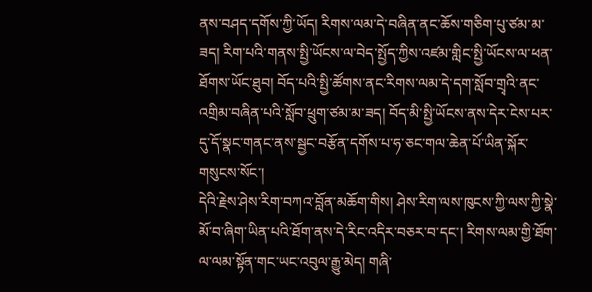ནས་བཤད་དགོས་ཀྱི་ཡོད། རིགས་ལམ་དེ་བཞིན་ནང་ཆོས་གཅིག་པུ་ཙམ་མ་ཟད། རིག་པའི་གནས་སྤྱི་ཡོངས་ལ་བེད་སྤྱོད་ཀྱིས་འཛམ་གླིང་སྤྱི་ཡོངས་ལ་ཕན་ཐོགས་ཡོང་ཐུབ། བོད་པའི་སྤྱི་ཚོགས་ནང་རིགས་ལམ་དེ་དག་སློབ་གྲྭའི་ནང་འགྲིམ་བཞིན་པའི་སློབ་ཕྲུག་ཙམ་མ་ཟད། བོད་མི་སྤྱི་ཡོངས་ནས་དེར་ངེས་པར་དུ་དོ་སྣང་གནང་ནས་སྦྱང་བརྩོན་དགོས་པ་ཧ་ཅང་གལ་ཆེན་པོ་ཡིན་སྐོར་གསུངས་སོང་།
དེའི་རྗེས་ཤེས་རིག་བཀའ་བློན་མཆོག་གིས། ཤེས་རིག་ལས་ཁུངས་ཀྱི་ལས་ཀྱི་སྣེ་མོ་བ་ཞིག་ཡིན་པའི་ཐོག་ནས་དེ་རིང་འདིར་བཅར་བ་དང་། རིགས་ལམ་གྱི་ཐོག་ལ་ལམ་སྟོན་གང་ཡང་འབུལ་རྒྱུ་མེད། གཞི་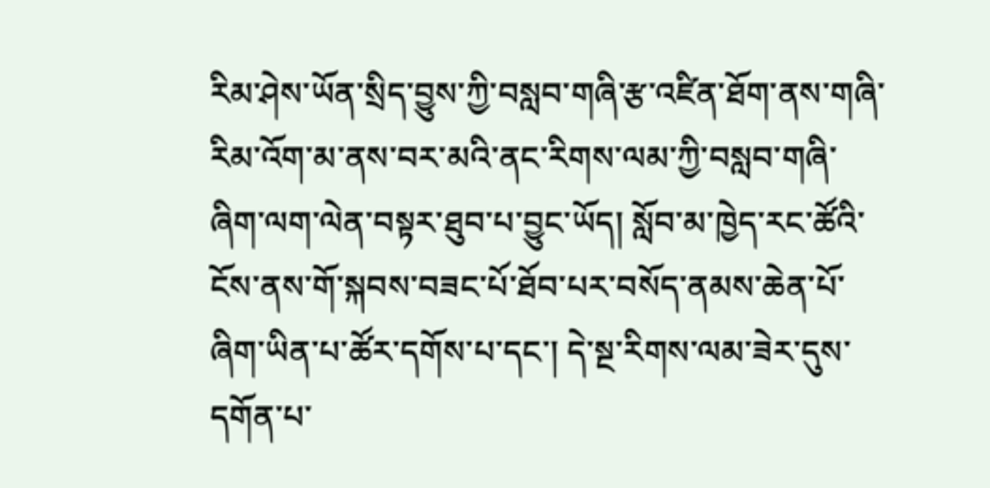རིམ་ཤེས་ཡོན་སྲིད་བྱུས་ཀྱི་བསླབ་གཞི་རྩ་འཛིན་ཐོག་ནས་གཞི་རིམ་འོག་མ་ནས་བར་མའི་ནང་རིགས་ལམ་ཀྱི་བསླབ་གཞི་ཞིག་ལག་ལེན་བསྟར་ཐུབ་པ་བྱུང་ཡོད། སློབ་མ་ཁྱེད་རང་ཚོའི་ངོས་ནས་གོ་སྐབས་བཟང་པོ་ཐོབ་པར་བསོད་ནམས་ཆེན་པོ་ཞིག་ཡིན་པ་ཚོར་དགོས་པ་དང་། དེ་སྔ་རིགས་ལམ་ཟེར་དུས་དགོན་པ་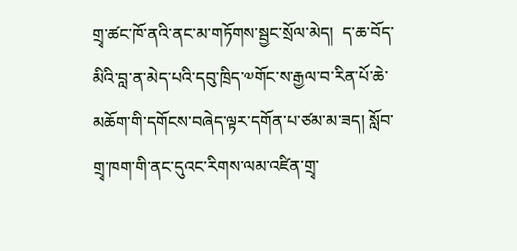གྲྭ་ཚང་ཁོ་ནའི་ནང་མ་གཏོགས་སྦྱང་སྲོལ་མེད།  ད་ཆ་བོད་མིའི་བླ་ན་མེད་པའི་དབུ་ཁྲིད་༧གོང་ས་རྒྱལ་བ་རིན་པོ་ཆེ་མཆོག་གི་དགོངས་བཞེད་ལྟར་དགོན་པ་ཙམ་མ་ཟད། སློབ་གྲྭ་ཁག་གི་ནང་དུའང་རིགས་ལམ་འཛིན་གྲྭ་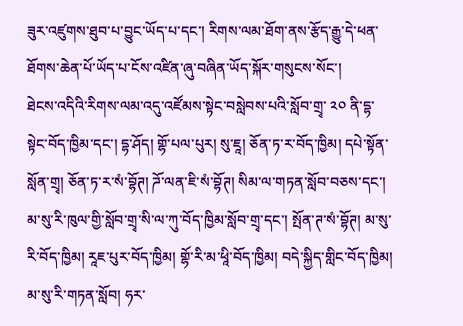ཟུར་འཛུགས་ཐུབ་པ་བྱུང་ཡོད་པ་དང་། རིགས་ལམ་ཐོག་ནས་རྩོད་རྒྱུ་དེ་ཕན་ཐོགས་ཆེན་པོ་ཡོད་པ་ངོས་འཛིན་ཞུ་བཞིན་ཡོད་སྐོར་གསུངས་སོང་།
ཐེངས་འདིའི་རིགས་ལམ་འདུ་འཛོམས་སྟེང་བསླེབས་པའི་སློབ་གྲྭ་ ༢༠ ནི་དྷ་སྟེང་བོད་ཁྱིམ་དང་། དྷ་ཤོད། གྷོ་པལ་པུར། སུ་ཇཱ། ཅོན་ཏ་ར་བོད་ཁྱིམ། དཔེ་སྟོན་སློན་གྲྭ། ཅོན་ཏ་ར་སཾ་བྷོཊ། ཌོ་ལན་ཇི་སཾ་བྷོཊ། སིམ་ལ་གཏན་སློབ་བཅས་དང་། མ་སུ་རི་ཁུལ་གྱི་སློབ་གྲྭ་སི་ལ་ཀུ་བོད་ཁྱིམ་སློབ་གྲྭ་དང་། སྤོན་ཊ་སཾ་བྷོཊ། མ་སུ་རི་བོད་ཁྱིམ། རཱཇ་པུར་བོད་ཁྱིམ། གྷོ་རི་མ་ཕཱི་བོད་ཁྱིམ། བདེ་སྐྱིད་གླིང་བོད་ཁྱིམ། མ་སུ་རི་གཏན་སློབ། ཧར་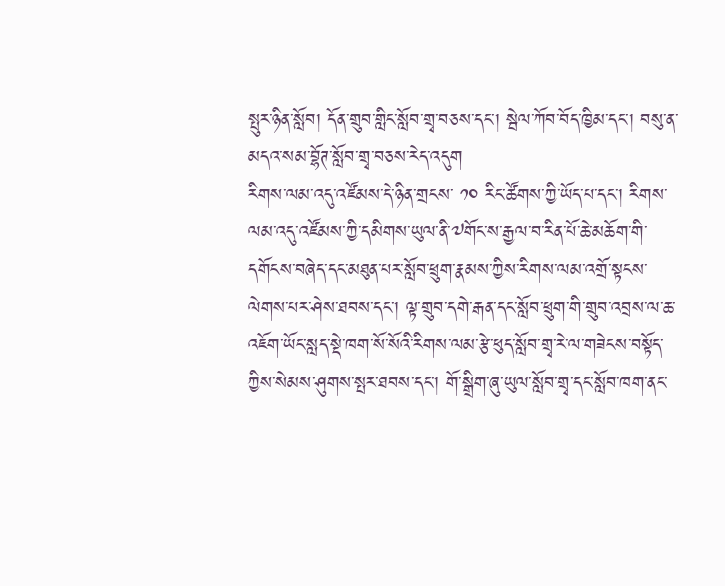སྤུར་ཉིན་སློབ། དོན་གྲུབ་གླིང་སློབ་གྲྭ་བཅས་དང་། སྦེལ་ཀོབ་བོད་ཁྱིམ་དང་། བསུ་ན་མདའ་སམ་བྷོཊ་སློབ་གྲྭ་བཅས་རེད་འདུག
རིགས་ལམ་འདུ་འཛོམས་དེ་ཉིན་གྲངས་ ༡༠ རིང་ཚོགས་ཀྱི་ཡོད་པ་དང་། རིགས་ལམ་འདུ་འཛོམས་ཀྱི་དམིགས་ཡུལ་ནི་༧གོང་ས་རྒྱལ་བ་རིན་པོ་ཆེ་མཆོག་གི་དགོངས་བཞེད་དང་མཐུན་པར་སློབ་ཕྲུག་རྣམས་ཀྱིས་རིགས་ལམ་འགྲོ་སྟངས་ལེགས་པར་ཤེས་ཐབས་དང་། ལྟ་གྲུབ་དགེ་རྒན་དང་སློབ་ཕྲུག་གི་གྲུབ་འབྲས་ལ་ཆ་འཇོག་ཡོང་སླད་སྡེ་ཁག་སོ་སོའི་རིགས་ལམ་རྩེ་ཕུད་སློབ་གྲྭ་རེ་ལ་གཟེངས་བསྟོད་ཀྱིས་སེམས་ཤུགས་སྤར་ཐབས་དང་། གོ་སྒྲིག་ཞུ་ཡུལ་སློབ་གྲྭ་དང་སློབ་ཁག་ནང་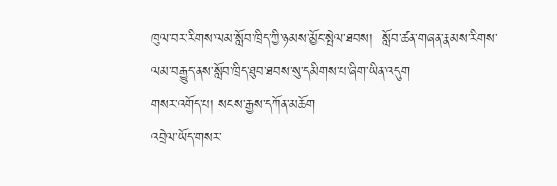ཁུལ་བར་རིགས་ལམ་སློབ་ཁྲིད་ཀྱི་ཉམས་མྱོང་སྤེལ་ཐབས།  སློབ་ཚན་གཞན་རྣམས་རིགས་ལམ་བརྒྱུད་ནས་སློབ་ཁྲིད་ཐུབ་ཐབས་སུ་དམིགས་པ་ཞིག་ཡིན་འདུག
གསར་འགོད་པ། སངས་རྒྱས་དཀོན་མཆོག
འབྲེལ་ཡོད་གསར་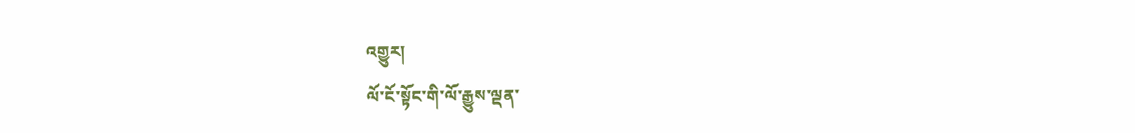འགྱུར།
ལོ་ངོ་སྟོང་གི་ལོ་རྒྱུས་ལྡན་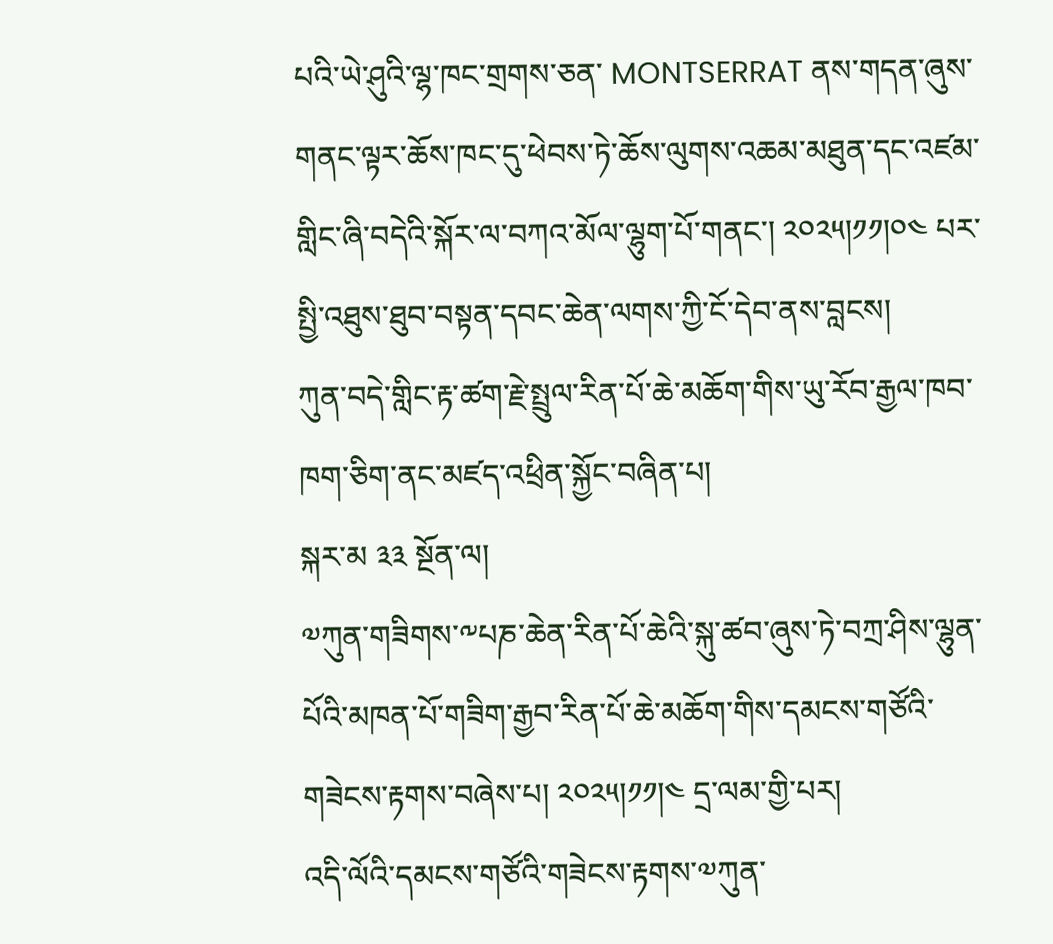པའི་ཡེ་ཤུའི་ལྷ་ཁང་གྲགས་ཅན་ MONTSERRAT ནས་གདན་ཞུས་གནང་ལྟར་ཆོས་ཁང་དུ་ཕེབས་ཏེ་ཆོས་ལུགས་འཆམ་མཐུན་དང་འཛམ་གླིང་ཞི་བདེའི་སྐོར་ལ་བཀའ་མོལ་ལྷུག་པོ་གནང་། ༢༠༢༥།༡༡།༠༤ པར་སྤྱི་འཐུས་ཐུབ་བསྟན་དབང་ཆེན་ལགས་ཀྱི་ངོ་དེབ་ནས་བླངས།
ཀུན་བདེ་གླིང་རྟ་ཚག་རྗེ་སྤྲུལ་རིན་པོ་ཆེ་མཆོག་གིས་ཡུ་རོབ་རྒྱལ་ཁབ་ཁག་ཅིག་ནང་མཛད་འཕྲིན་སྐྱོང་བཞིན་པ།
སྐར་མ ༣༣ སྔོན་ལ།
༧ཀུན་གཟིགས་༸པཎ་ཆེན་རིན་པོ་ཆེའི་སྐུ་ཚབ་ཞུས་ཏེ་བཀྲ་ཤིས་ལྷུན་པོའི་མཁན་པོ་གཟིག་རྒྱབ་རིན་པོ་ཆེ་མཆོག་གིས་དམངས་གཙོའི་གཟེངས་རྟགས་བཞེས་པ། ༢༠༢༥།༡༡།༤ དྲ་ལམ་གྱི་པར།
འདི་ལོའི་དམངས་གཙོའི་གཟེངས་རྟགས་༧ཀུན་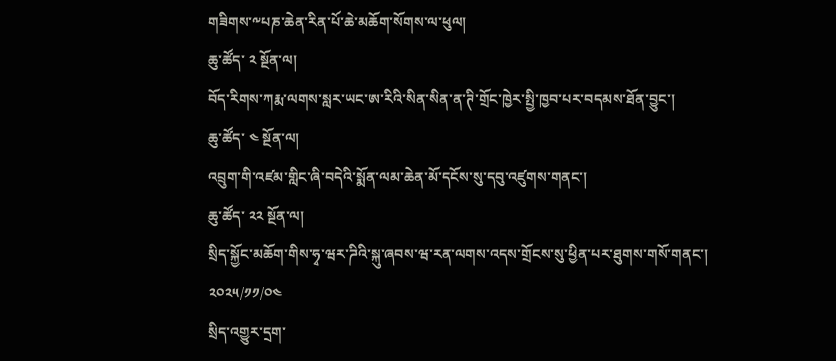གཟིགས་༸པཎ་ཆེན་རིན་པོ་ཆེ་མཆོག་སོགས་ལ་ཕུལ།
ཆུ་ཚོད་ ༢ སྔོན་ལ།
བོད་རིགས་ཀརྨ་ལགས་སླར་ཡང་ཨ་རིའི་སིན་སིན་ན་ཊི་གྲོང་ཁྱེར་སྤྱི་ཁྱབ་པར་བདམས་ཐོན་བྱུང་།
ཆུ་ཚོད་ ༤ སྔོན་ལ།
འབྲུག་གི་འཛམ་གླིང་ཞི་བདེའི་སྨོན་ལམ་ཆེན་མོ་དངོས་སུ་དབུ་འཛུགས་གནང་།
ཆུ་ཚོད་ ༢༢ སྔོན་ལ།
སྲིད་སྐྱོང་མཆོག་གིས་ཧྭ་ཝར་ཌིའི་སྐུ་ཞབས་ཝ་རན་ལགས་འདས་གྲོངས་སུ་ཕྱིན་པར་ཐུགས་གསོ་གནང་།
༢༠༢༥/༡༡/༠༤
སྲིད་འགྱུར་དྲག་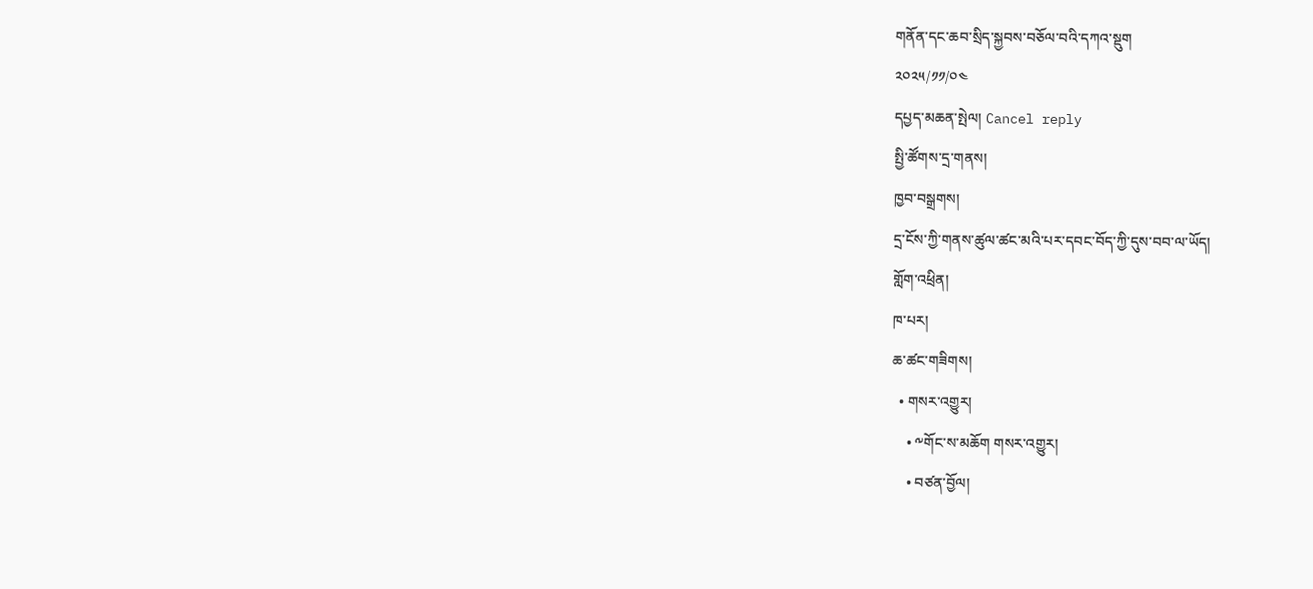གནོན་དང་ཆབ་སྲིད་སྐྱབས་བཅོལ་བའི་དཀའ་སྡུག
༢༠༢༥/༡༡/༠༤
དཔྱད་མཆན་སྤེལ། Cancel reply
སྤྱི་ཚོགས་དྲ་གནས།
ཁྱབ་བསྒྲགས།
དྲ་ངོས་ཀྱི་གནས་ཚུལ་ཚང་མའི་པར་དབང་བོད་ཀྱི་དུས་བབ་ལ་ཡོད།
གློག་འཕྲིན།
ཁ་པར།
ཆ་ཚང་གཟིགས།
  • གསར་འགྱུར།
    • ༸གོང་ས་མཆོག གསར་འགྱུར།
    • བཙན་བྱོལ།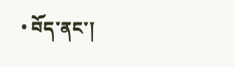• བོད་ནང་།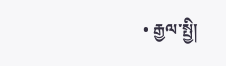• རྒྱལ་སྤྱི།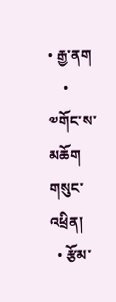• རྒྱ་ནག
    • ༧གོང་ས་མཆོག གསུང་འཕྲིན།
  • རྩོམ་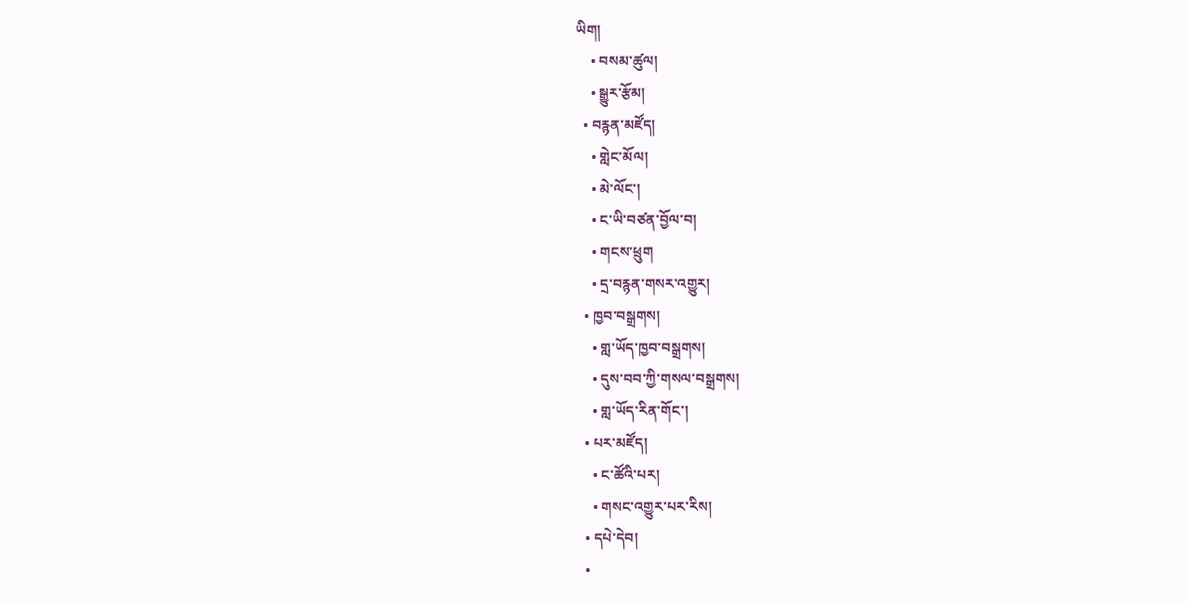ཡིག།
    • བསམ་ཚུལ།
    • སྒྱུར་རྩོམ།
  • བརྙན་མཛོད།
    • གླེང་མོལ།
    • མེ་ལོང་།
    • ང་ཡི་བཙན་བྱོལ་བ།
    • གངས་ཕྲུག
    • དྲ་བརྙན་གསར་འགྱུར།
  • ཁྱབ་བསྒྲགས།
    • གླ་ཡོད་ཁྱབ་བསྒྲགས།
    • དུས་བབ་ཀྱི་གསལ་བསྒྲགས།
    • གླ་ཡོད་རིན་གོང་།
  • པར་མཛོད།
    • ང་ཚོའི་པར།
    • གསང་འགྱུར་པར་རིས།
  • དཔེ་དེབ།
  •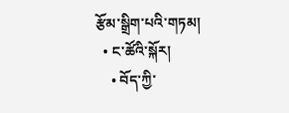རྩོམ་སྒྲིག་པའི་གཏམ།
  • ང་ཚོའི་སྐོར།
    • བོད་ཀྱི་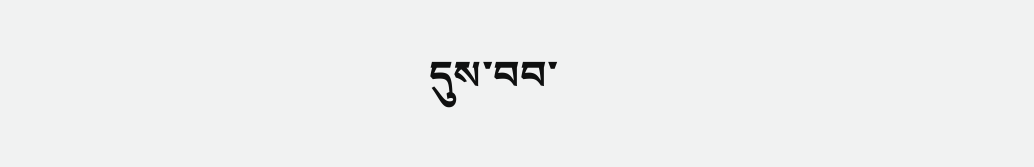དུས་བབ་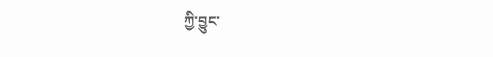ཀྱི་བྱུང་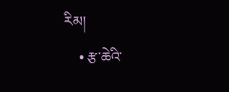རིམ།
    • རྩ་ཆེའི་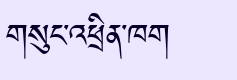གསུང་འཕྲིན་ཁག